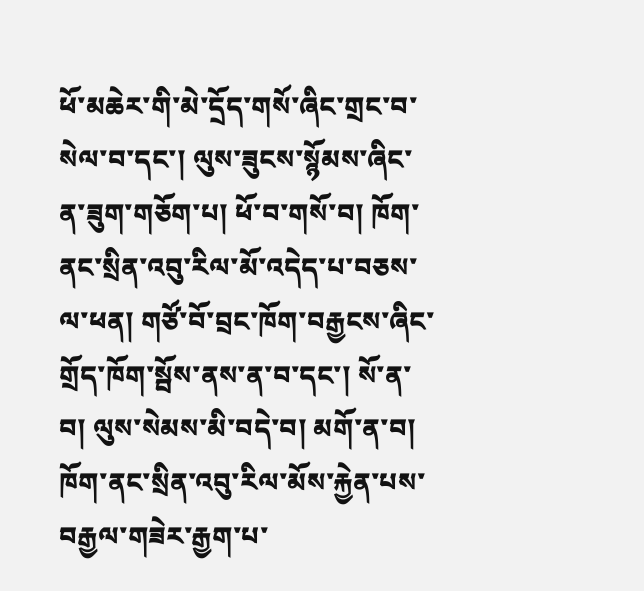ཕོ་མཆེར་གི་མེ་དྲོད་གསོ་ཞིང་གྲང་བ་སེལ་བ་དང་། ལུས་ཟུངས་སྙོམས་ཞིང་ན་ཟུག་གཅོག་པ། ཕོ་བ་གསོ་བ། ཁོག་ནང་སྲིན་འབུ་རིལ་མོ་འདེད་པ་བཅས་ལ་ཕན། གཙོ་བོ་བྲང་ཁོག་བརྒྱངས་ཞིང་གྲོད་ཁོག་སྦོས་ནས་ན་བ་དང་། སོ་ན་བ། ལུས་སེམས་མི་བདེ་བ། མགོ་ན་བ། ཁོག་ནང་སྲིན་འབུ་རིལ་མོས་རྐྱེན་པས་བརྒྱལ་གཟེར་རྒྱག་པ་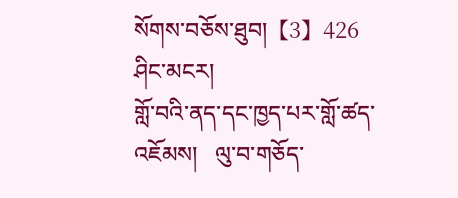སོགས་བཅོས་ཐུབ།【3】426
ཤིང་མངར།
གློ་བའི་ནད་དང་ཁྱད་པར་གློ་ཚད་འཇོམས།   ལུ་བ་གཅོད་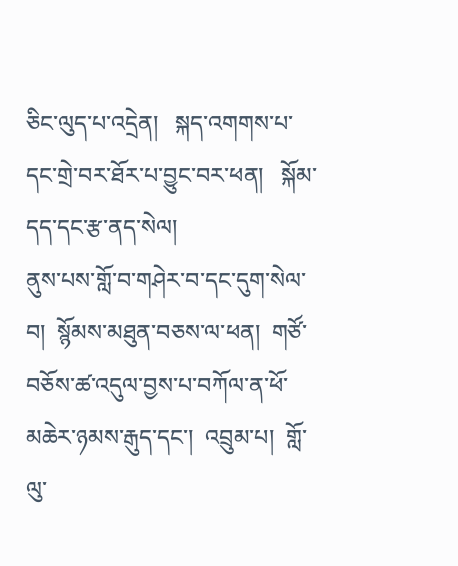ཅིང་ལུད་པ་འདྲེན།   སྐད་འགགས་པ་དང་གྲེ་བར་ཐོར་པ་བྱུང་བར་ཕན།   སྐོམ་དད་དང་རྩ་ནད་སེལ།
ནུས་པས་གློ་བ་གཤེར་བ་དང་དུག་སེལ་བ།  སྙོམས་མཐུན་བཅས་ལ་ཕན།  གཙོ་བཅོས་ཚ་འདུལ་བྱས་པ་བཀོལ་ན་ཕོ་མཆེར་ཉམས་རྒུད་དང་།  འབྲུམ་པ།  གློ་ལུ་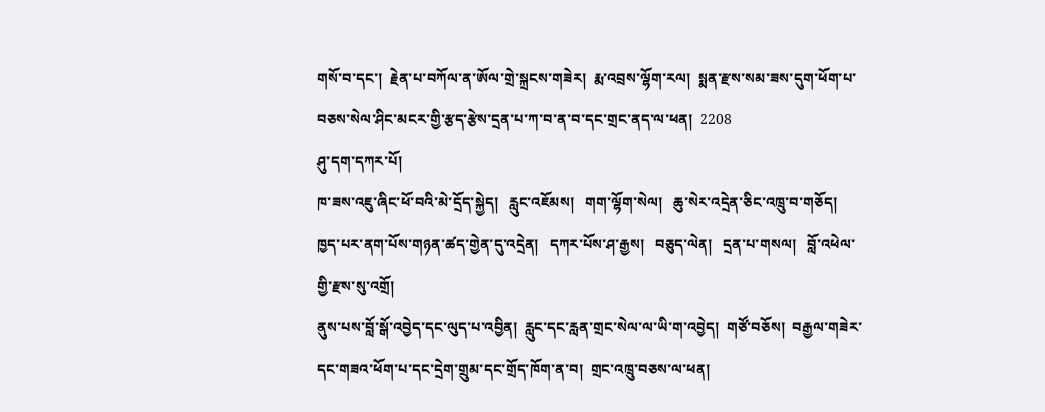གསོ་བ་དང་།  རྗེན་པ་བཀོལ་ན་ཨོལ་གྲེ་སྐྲངས་གཟེར།  རྨ་འབྲས་ལྷོག་རལ།  སྨན་རྫས་སམ་ཟས་དུག་ཕོག་པ་བཅས་སེལ་ཤིང་མངར་གྱི་རྩད་རྩེས་དྲན་པ་ཀ་བ་ན་བ་དང་གྲང་ནད་ལ་ཕན།  2208
ཤུ་དག་དཀར་པོ།
ཁ་ཟས་འཇུ་ཞིང་ཕོ་བའི་མེ་དྲོད་སྐྱེད།   རླུང་འཇོམས།   གག་ལྷོག་སེལ།   ཆུ་སེར་འདྲེན་ཅིང་འཁྲུ་བ་གཅོད།   ཁྱད་པར་ནག་པོས་གཉན་ཚད་གྱེན་དུ་འདྲེན།   དཀར་པོས་ཤ་རྒྱས།   བཅུད་ལེན།   དྲན་པ་གསལ།   བློ་འཕེལ་གྱི་རྫས་སུ་འགྲོ།
ནུས་པས་བློ་སྒོ་འབྱེད་དང་ལུད་པ་འབྱིན།  རླུང་དང་རླན་གྲང་སེལ་ལ་ཡི་ག་འབྱེད།  གཙོ་བཅོས།  བརྒྱལ་གཟེར་དང་གཟའ་ཕོག་པ་དང་དྲེག་གྲུམ་དང་གྲོད་ཁོག་ན་བ།  གྲང་འཁྲུ་བཅས་ལ་ཕན།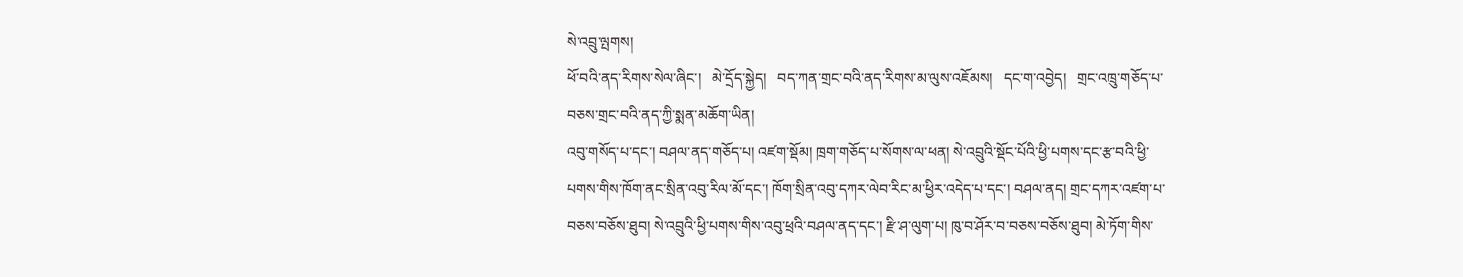སེ་འབྲུ་ལྤགས།
ཕོ་བའི་ནད་རིགས་སེལ་ཞིང་།   མེ་དྲོད་སྐྱེད།   བད་ཀན་གྲང་བའི་ནད་རིགས་མ་ལུས་འཇོམས།   དང་ག་འབྱེད།   གྲང་འཁྲུ་གཅོད་པ་བཅས་གྲང་བའི་ནད་ཀྱི་སྨན་མཆོག་ཡིན།
འབུ་གསོད་པ་དང་། བཤལ་ནད་གཅོད་པ། འཛག་སྡོམ། ཁྲག་གཅོད་པ་སོགས་ལ་ཕན། སེ་འབྲུའི་སྡོང་པོའི་ཕྱི་པགས་དང་རྩ་བའི་ཕྱི་པགས་གིས་ཁོག་ནང་སྲིན་འབུ་རིལ་མོ་དང་། ཁོག་སྲིན་འབུ་དཀར་ལེབ་རིང་མ་ཕྱིར་འདེད་པ་དང་། བཤལ་ནད། གྲང་དཀར་འཛག་པ་བཅས་བཅོས་ཐུབ། སེ་འབྲུའི་ཕྱི་པགས་གིས་འབུ་ཕྲའི་བཤལ་ནད་དང་། རྫི་ཤ་ལུག་པ། ཁུ་བ་ཤོར་བ་བཅས་བཅོས་ཐུབ། མེ་ཏོག་གིས་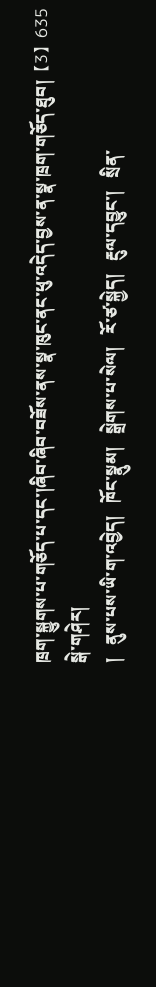ཁྲག་སྐྱུགས་པ་གཅོད་པ་དང་།ཞིབ་ཞིབ་བཟོས་ནས་སྣ་ཁུང་ནང་ཕུ་འདེད་བྱས་ན་སྣ་ཁྲག་གཅོད་ཐུབ།【3】635
སྒེ་གཤེར།
།   ནུས་པས་ཡི་ག་འབྱེད།   ཁོང་སྣུམ།   སྒྲེགས་པ་སེལ།   རོ་ཙ་སྐྱེད།   རྔུལ་དབྱུང་།   སྲིན་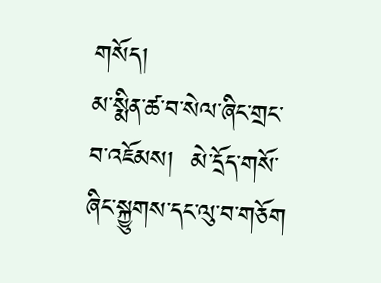གསོད།
མ་སྨིན་ཚ་བ་སེལ་ཞིང་གྲང་བ་འཇོམས།  མེ་དྲོད་གསོ་ཞིང་སྐྱུགས་དང་ལུ་བ་གཅོག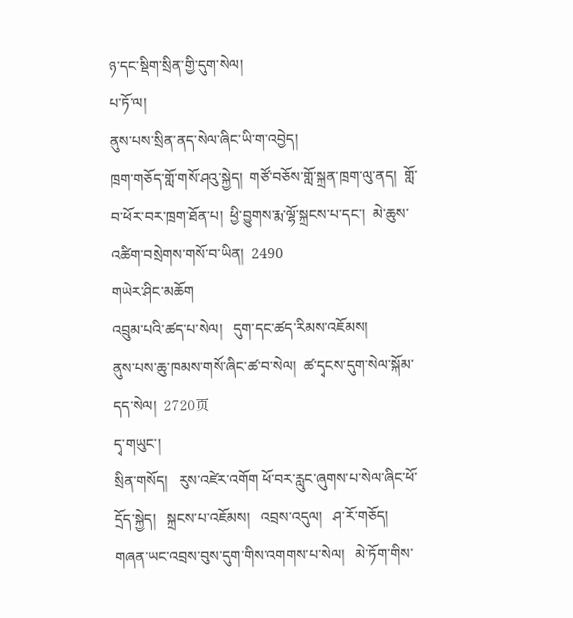ཉ་དང་སྡིག་སྲིན་གྱི་དུག་སེལ།
པ་ཏོ་ལ།
ནུས་པས་སྲིན་ནད་སེལ་ཞིང་ཡི་ག་འབྱེད།
ཁྲག་གཅོད་གློ་གསོ་ཤའུ་སྐྱེད།  གཙོ་བཅོས་གློ་སྐྲན་ཁྲག་ལུ་ནད།  གློ་བ་ཕོར་བར་ཁྲག་ཐོན་པ།  ཕྱི་བྱུགས་རྨ་ལྷོ་སྐྲངས་པ་དང་།  མེ་ཆུས་འཚིག་བསྲེགས་གསོ་བ་ཡིན།  2490
གཡེར་ཤིང་མཆོག
འབྲུམ་པའི་ཚད་པ་སེལ།   དུག་དང་ཚད་རིམས་འཇོམས།
ནུས་པས་ཆུ་ཁམས་གསོ་ཞིང་ཚ་བ་སེལ།  ཚ་དྭངས་དུག་སེལ་སྐོམ་དད་སེལ།  2720页
དྭ་གཡུང་།
སྲིན་གསོད།   རུས་འཛེར་འགོག ཕོ་བར་རླུང་ཞུགས་པ་སེལ་ཞིང་ཕོ་དྲོད་སྐྱེད།   སྐྲངས་པ་འཇོམས།   འབྲས་འདུལ།   ཤ་རོ་གཅོད།   གཞན་ཡང་འབྲས་བུས་དུག་གིས་འགགས་པ་སེལ།   མེ་ཏོག་གིས་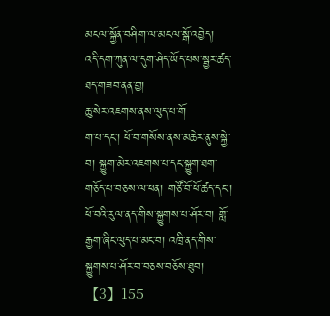མངལ་སྐྱོན་བཤིག་ལ་མངལ་སྒོ་འབྱེད།   འདི་དག་ཀུན་ལ་དུག་ཤེད་ཡོད་པས་སྦྱར་ཚད་ཐད་གཟབ་ནན་བྱ།
ཆུ་སེར་འཇགས་ནས་ལུད་པ་གོ
ག་པ་དང་། ཕོ་བ་གསོས་ནས་མཆེར་ནུས་སྐྱེ་བ། སྐྱུག་མེར་འཇགས་པ་དང་སྐྱུག་ཐག་གཅོད་པ་བཅས་ལ་ཕན། གཙོ་བོ་ཕོ་ཚད་དང་། ཕོ་བའི་རུལ་ནད་གིས་སྐྱུགས་པ་ཤོར་བ། གློ་རྒྱག་ཞིང་ལུད་པ་མང་བ། འཁྲི་ནད་གིས་སྐྱུགས་པ་ཤོར་བ་བཅས་བཅོས་ཐུབ།【3】155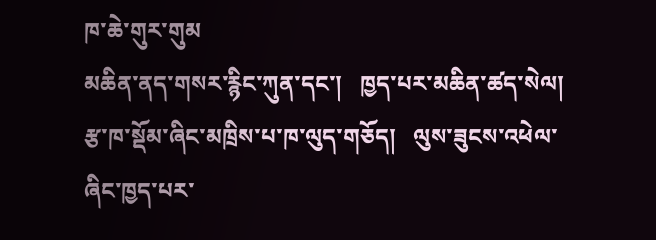ཁ་ཆེ་གུར་གུམ
མཆིན་ནད་གསར་རྙིང་ཀུན་དང་།   ཁྱད་པར་མཆིན་ཚད་སེལ།   རྩ་ཁ་སྡོམ་ཞིང་མཁྲིས་པ་ཁ་ལུད་གཅོད།   ལུས་ཟུངས་འཕེལ་ཞིང་ཁྱད་པར་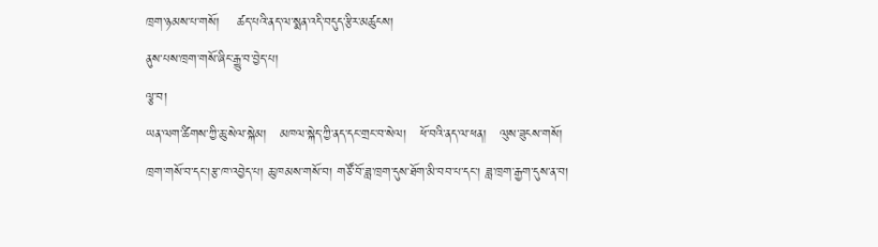ཁྲག་ཉམས་པ་གསོ།    ཚད་པའི་ནད་ལ་སྨན་འདི་བདུད་རྩིར་མཚུངས།
ནུས་པས་ཁྲག་གསོ་ཞིང་རྒྱུ་བ་བྱེད་པ།
ལྕ་བ།
ཡན་ལག་ཚིགས་ཀྱི་ཆུ་སེལ་སྐེམ།   མཁལ་སྐེད་ཀྱི་ནད་དང་གྲང་བ་སེལ།   ཕོ་བའི་ནད་ལ་ཕན།   ལུས་ཟུངས་གསོ།
ཁྲག་གསོ་བ་དང་།རྩ་ཁ་འབྱེད་པ། ཆུ་ཁམས་གསོ་བ། གཙོ་བོ་ཟླ་ཁྲག་དུས་ཐོག་མི་བབ་པ་དང་། ཟླ་ཁྲག་རྒྱག་དུས་ན་བ།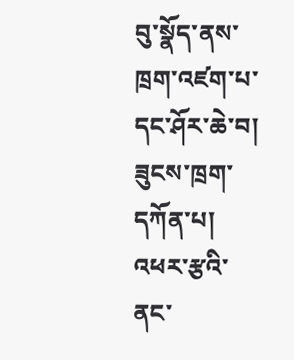བུ་སྣོད་ནས་ཁྲག་འཛག་པ་དང་ཤོར་ཆེ་བ། ཟུངས་ཁྲག་དཀོན་པ། འཕར་རྩའི་ནང་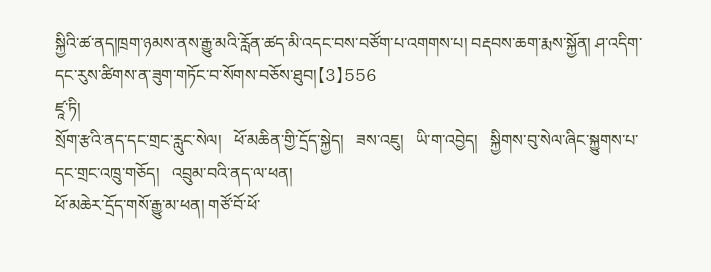སྐྱིའི་ཚ་ནད།ཁྲག་ཉམས་ནས་རྒྱུ་མའི་རློན་ཚད་མི་འདང་བས་བཙོག་པ་འགགས་པ། བརྡབས་ཆག་རྨས་སྐྱོན། ཤ་འདིག་དང་རུས་ཚིགས་ན་ཟུག་གཏོང་བ་སོགས་བཅོས་ཐུབ།【3】556
ཛཱ་ཏི།
སྲོག་རྩའི་ནད་དང་གྲང་རླུང་སེལ།   ཕོ་མཆིན་གྱི་དྲོད་སྐྱེད།   ཟས་འཇུ།   ཡི་ག་འབྱེད།   སྐྱིགས་བུ་སེལ་ཞིང་སྐྱུགས་པ་དང་གྲང་འཁྲུ་གཅོད།   འབྲུམ་བའི་ནད་ལ་ཕན།
ཕོ་མཆེར་དྲོད་གསོ་རྒྱུ་མ་ཕན། གཙོ་བོ་ཕོ་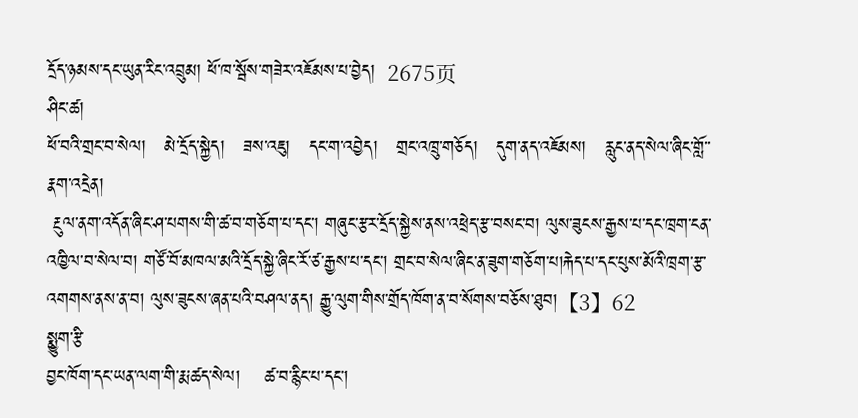དྲོད་ཉམས་དང་ཡུན་རིང་འབྲུམ། ཕོ་ཁ་སྦོས་གཟེར་འཇོམས་པ་བྱེད།  2675页
ཤིང་ཚ།
ཕོ་བའི་གྲང་བ་སེལ།   མེ་དྲོད་སྐྱེད།   ཟས་འཇུ།   དང་ག་འབྱེད།   གྲང་འཁྲུ་གཅོད།   དུག་ནད་འཇོམས།   རླུང་ནད་སེལ་ཞིང་གློ་་རྣག་འདྲེན།
 རྔུལ་ནག་འདོན་ཞིང་ཤ་པགས་གི་ཚ་བ་གཅོག་པ་དང་། གཞུང་རྩར་དྲོད་སྐྱེས་ནས་འཕྲེད་རྩ་བསང་བ། ལུས་ཟུངས་རྒྱས་པ་དང་ཁྲག་ངན་འཁྱིལ་བ་སེལ་བ། གཙོ་བོ་མཁལ་མའི་དྲོད་སྐྱེ་ཞིང་རོ་ཙ་རྒྱས་པ་དང་། གྲང་བ་སེལ་ཞིང་ན་ཟུག་གཅོག་པ།རྐེད་པ་དང་པུས་མོའི་ཁྲག་རྩ་འགགས་ནས་ན་བ། ལུས་ཟུངས་ཞན་པའི་བཤལ་ནད། རྒྱུ་ལུག་གིས་གྲོད་ཁོག་ན་བ་སོགས་བཅོས་ཐུབ།【3】62
སྨྱུག་རྩི
བྱང་ཁོག་དང་ཡན་ལག་གི་རྨ་ཚད་སེལ།    ཚ་བ་རྙིང་པ་དང་།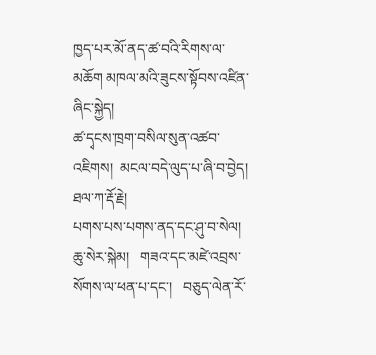ཁྱད་པར་མོ་ནད་ཚ་བའི་རིགས་ལ་མཆོག མཁལ་མའི་ཟུངས་སྟོབས་འཛིན་ཞིང་སྐྱེད།
ཚ་དྭངས་ཁྲག་བསིལ་སུན་འཚབ་འཇིགས།  མངལ་བདེ་ལུད་པ་ཞི་བ་བྱེད།
ཐལ་ཀ་རྡོ་རྗེ།
པགས་པས་པགས་ནད་དང་ཤུ་བ་སེལ།    ཆུ་སེར་སྐེམ།   གཟའ་དང་མཛེ་འབྲས་སོགས་ལ་ཕན་པ་དང་།   བཅུད་ལེན་རོ་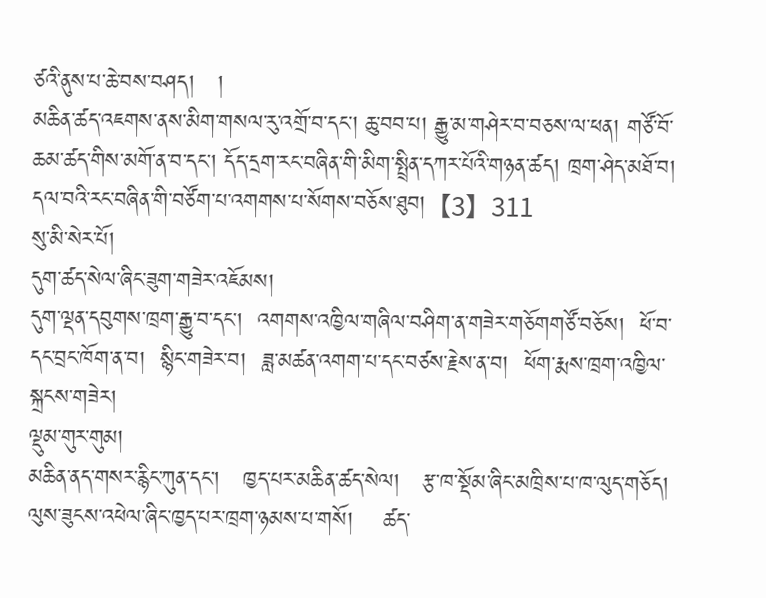ཙའི་ནུས་པ་ཆེ་བས་བཤད།   །
མཆིན་ཚད་འཇགས་ནས་མིག་གསལ་རུ་འགྲོ་བ་དང་། ཆུ་བབ་པ། རྒྱུ་མ་གཤེར་བ་བཅས་ལ་ཕན། གཙོ་བོ་ཆམ་ཚད་གིས་མགོ་ན་བ་དང་། དོད་དྲག་རང་བཞིན་གི་མིག་སྤྲིན་དཀར་པོའི་གཉན་ཚད། ཁྲག་ཤེད་མཐོ་བ། དལ་བའི་རང་བཞིན་གི་བཙོག་པ་འགགས་པ་སོགས་བཅོས་ཐུབ།【3】311
སུ་མི་སེར་པོ།
དུག་ཚད་སེལ་ཞིང་ཟུག་གཟེར་འཇོམས།
དུག་ལྡན་དབུགས་ཁྲག་རྒྱུ་བ་དང་།  འགགས་འཁྱིལ་གཞིལ་བཤིག་ན་གཟེར་གཅོགགཙོ་བཅོས།  ཕོ་བ་དང་བྲང་ཁོག་ན་བ།  སྙིང་གཟེར་བ།  ཟླ་མཚན་འགག་པ་དང་བཙས་རྗེས་ན་བ།  ཕོག་རྨས་ཁྲག་འཁྱིལ་སྐྲངས་གཟེར།
ལྡུམ་གུར་གུམ།
མཆིན་ནད་གསར་རྙིང་ཀུན་དང་།   ཁྱད་པར་མཆིན་ཚད་སེལ།   རྩ་ཁ་སྡོམ་ཞིང་མཁྲིས་པ་ཁ་ལུད་གཅོད།   ལུས་ཟུངས་འཕེལ་ཞིང་ཁྱད་པར་ཁྲག་ཉམས་པ་གསོ།    ཚད་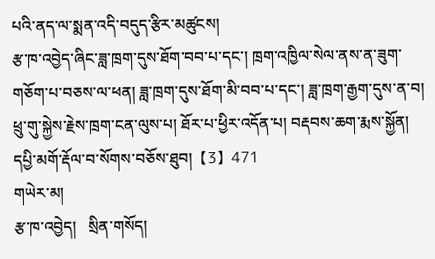པའི་ནད་ལ་སྨན་འདི་བདུད་རྩིར་མཚུངས།
རྩ་ཁ་འབྱེད་ཞིང་ཟླ་ཁྲག་དུས་ཐོག་བབ་པ་དང་། ཁྲག་འཁྱིལ་སེལ་ནས་ན་ཟུག་གཅོག་པ་བཅས་ལ་ཕན། ཟླ་ཁྲག་དུས་ཐོག་མི་བབ་པ་དང་། ཟླ་ཁྲག་རྒྱག་དུས་ན་བ། ཕྲུ་གུ་སྐྱེས་རྗེས་ཁྲག་ངན་ལུས་པ། ཐོར་པ་ཕྱིར་འདོན་པ། བརྡབས་ཆག་རྨས་སྐྱོན། དཔྱི་མགོ་རྡོལ་བ་སོགས་བཅོས་ཐུབ།【3】471
གཡེར་མ།
རྩ་ཁ་འབྱེད།   སྲིན་གསོད།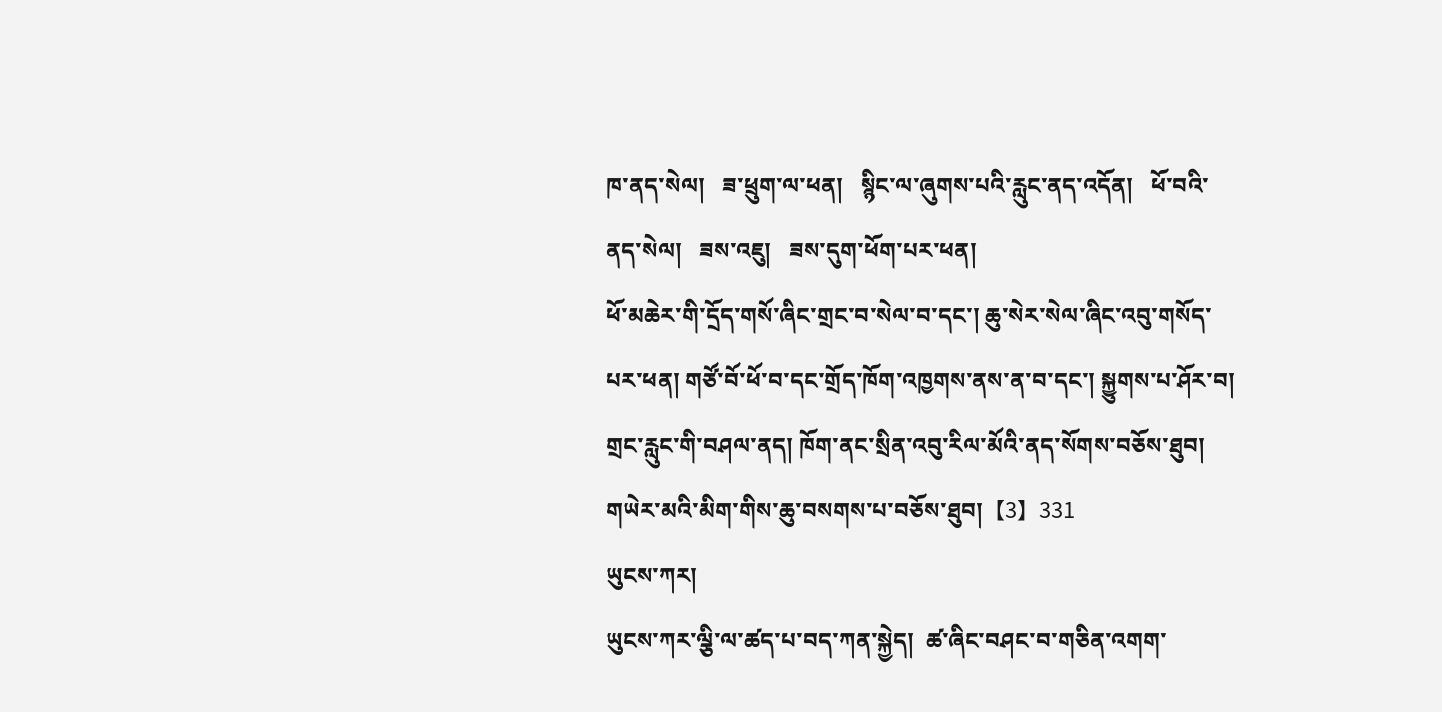ཁ་ནད་སེལ།   ཟ་ཕྲུག་ལ་ཕན།   སྙིང་ལ་ཞུགས་པའི་རླུང་ནད་འདོན།   ཕོ་བའི་ནད་སེལ།   ཟས་འཇུ།   ཟས་དུག་ཕོག་པར་ཕན།
ཕོ་མཆེར་གི་དྲོད་གསོ་ཞིང་གྲང་བ་སེལ་བ་དང་། ཆུ་སེར་སེལ་ཞིང་འབུ་གསོད་པར་ཕན། གཙོ་བོ་ཕོ་བ་དང་གྲོད་ཁོག་འཁྱགས་ནས་ན་བ་དང་། སྐྱུགས་པ་ཤོར་བ། གྲང་རླུང་གི་བཤལ་ནད། ཁོག་ནང་སྲིན་འབུ་རིལ་མོའི་ནད་སོགས་བཅོས་ཐུབ། གཡེར་མའི་མིག་གིས་ཆུ་བསགས་པ་བཅོས་ཐུབ།【3】331
ཡུངས་ཀར།
ཡུངས་ཀར་ལྕི་ལ་ཚད་པ་བད་ཀན་སྐྱེད།  ཚ་ཞིང་བཤང་བ་གཅིན་འགག་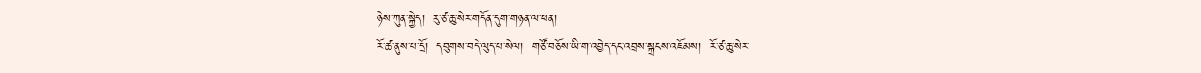ཉེས་ཀུན་སྐྱེད།  རུ་ཙ་ཆུ་སེར་གདོན་དུག་གཉན་ལ་ཕན།
རོ་ཚ་ནུས་པ་དྲོ།  དབུགས་བདེ་ལུད་པ་སེལ།  གཙོ་བཅོས་ཡི་ག་འབྱེད་དང་འབྲས་སྐྲངས་འཇོམས།  རོ་ཙ་ཆུ་སེར་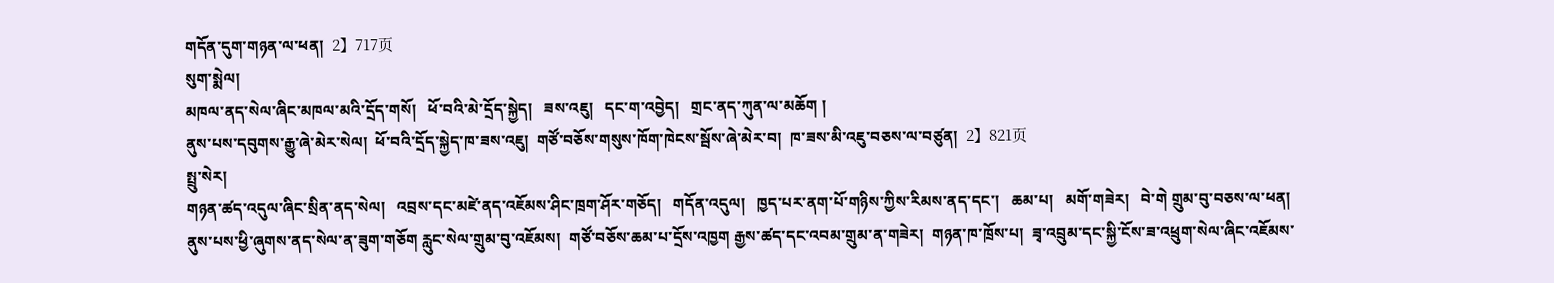གདོན་དུག་གཉན་ལ་ཕན།  2】717页
སུག་སྨེལ།
མཁལ་ནད་སེལ་ཞིང་མཁལ་མའི་དྲོད་གསོ།   ཕོ་བའི་མེ་དྲོད་སྐྱེད།   ཟས་འཇུ།   དང་ག་འབྱེད།   གྲང་ནད་ཀུན་ལ་མཆོག །
ནུས་པས་དབུགས་རྒྱུ་ཞེ་མེར་སེལ།  ཕོ་བའི་དྲོད་སྐྱེད་ཁ་ཟས་འཇུ།  གཙོ་བཅོས་གསུས་ཁོག་ཁེངས་སྦོས་ཞེ་མེར་བ།  ཁ་ཟས་མི་འཇུ་བཅས་ལ་བཙུན།  2】821页
སྤྲུ་སེར།
གཉན་ཚད་འདུལ་ཞིང་སྲིན་ནད་སེལ།   འབྲས་དང་མཛེ་ནད་འཇོམས་ཤིང་ཁྲག་ཤོར་གཅོད།   གདོན་འདུལ།   ཁྱད་པར་ནག་པོ་གཉིས་ཀྱིས་རིམས་ནད་དང་།   ཆམ་པ།   མགོ་གཟེར།   བེ་གེ གྲུམ་བུ་བཅས་ལ་ཕན།
ནུས་པས་ཕྱི་ཞུགས་ནད་སེལ་ན་ཟུག་གཅོག རླུང་སེལ་གྲུམ་བུ་འཇོམས།  གཙོ་བཅོས་ཆམ་པ་དྲོས་འཁྱག རྒྱས་ཚད་དང་འབམ་གྲུམ་ན་གཟེར།  གཉན་ཁ་ཁྲོས་པ།  ཟྭ་འབྲུམ་དང་སྐྱི་ངོས་ཟ་འཕྲུག་སེལ་ཞིང་འཇོམས་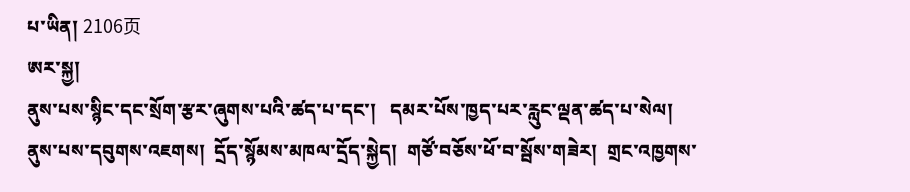པ་ཡིན། 2106页
ཨར་སྐྱ།
ནུས་པས་སྙིང་དང་སྲོག་རྩར་ཞུགས་པའི་ཚད་པ་དང་།   དམར་པོས་ཁྱད་པར་རླུང་ལྡན་ཚད་པ་སེལ།
ནུས་པས་དབུགས་འཇགས།  དྲོད་སྙོམས་མཁལ་དྲོད་སྐྱེད།  གཙོ་བཅོས་ཕོ་བ་སྦོས་གཟེར།  གྲང་འཁྱགས་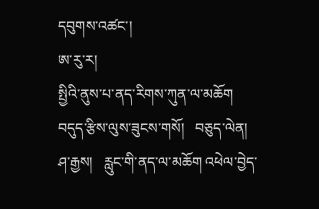དབུགས་འཚང་།
ཨ་རུ་ར།
སྤྱིའི་ནུས་པ་ནད་རིགས་ཀུན་ལ་མཆོག  བདུད་རྩིས་ལུས་ཟུངས་གསོ།   བཅུད་ལེན།   ཤ་རྒྱས།   རླུང་གི་ནད་ལ་མཆོག འཕེལ་བྱེད་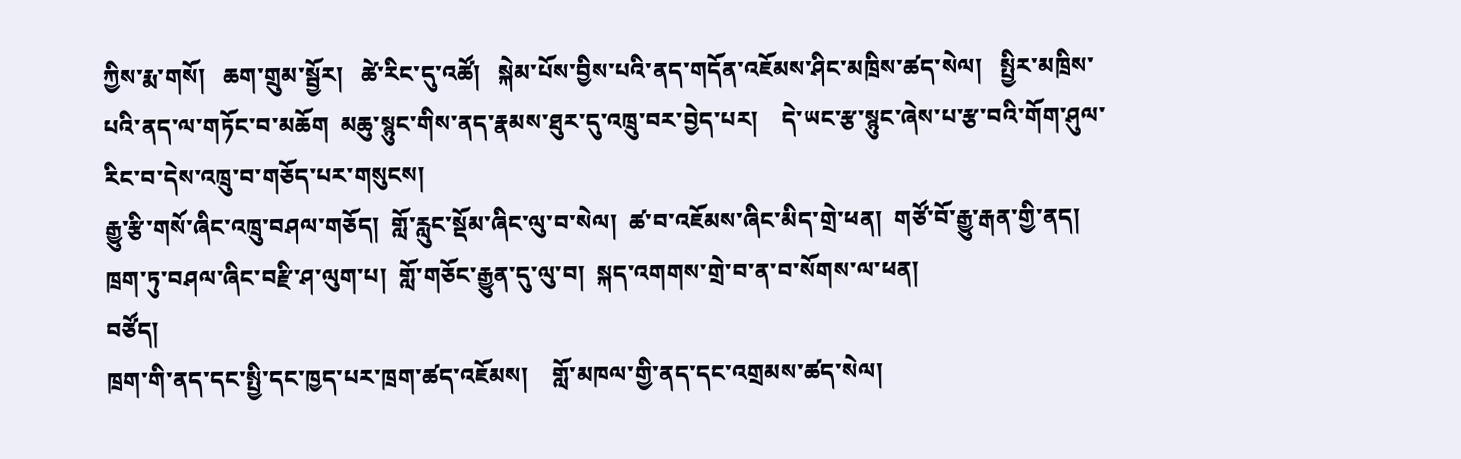ཀྱིས་རྨ་གསོ།   ཆག་གྲུམ་སྦྱོར།   ཚེ་རིང་དུ་འཚོ།   སྐེམ་པོས་བྱིས་པའི་ནད་གདོན་འཇོམས་ཤིང་མཁྲིས་ཚད་སེལ།   སྤྱིར་མཁྲིས་པའི་ནད་ལ་གཏོང་བ་མཆོག  མཆུ་སྙུང་གིས་ནད་རྣམས་ཐུར་དུ་འཁྲུ་བར་བྱེད་པར།    དེ་ཡང་རྩ་སྙུང་ཞེས་པ་རྩ་བའི་གོག་ཤུལ་རིང་བ་དེས་འཁྲུ་བ་གཅོད་པར་གསུངས།
རྒྱུ་རྩི་གསོ་ཞིང་འཁྲུ་བཤལ་གཅོད།  གློ་རླུང་སྡོམ་ཞིང་ལུ་བ་སེལ།  ཚ་བ་འཇོམས་ཞིང་མིད་གྲེ་ཕན།  གཙོ་བོ་རྒྱུ་རྒན་གྱི་ནད།  ཁྲག་ཏུ་བཤལ་ཞིང་བརྫི་ཤ་ལུག་པ།  གློ་གཅོང་རྒྱུན་དུ་ལུ་བ།  སྐད་འགགས་གྲེ་བ་ན་བ་སོགས་ལ་ཕན།
བཙོད།
ཁྲག་གི་ནད་དང་སྤྱི་དང་ཁྱད་པར་ཁྲག་ཚད་འཇོམས།    གློ་མཁལ་གྱི་ནད་དང་འགྲམས་ཚད་སེལ།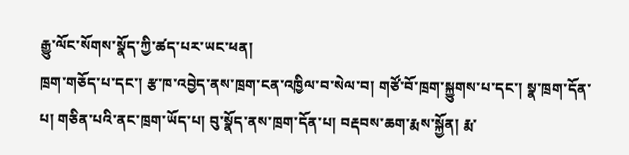རྒྱུ་ལོང་སོགས་སྣོད་ཀྱི་ཚད་པར་ཡང་ཕན།
ཁྲག་གཅོད་པ་དང་། རྩ་ཁ་འབྱེད་ནས་ཁྲག་ངན་འཁྱིལ་བ་སེལ་བ། གཙོ་བོ་ཁྲག་སྐྱུགས་པ་དང་། སྣ་ཁྲག་དོན་པ། གཅིན་པའི་ནང་ཁྲག་ཡོད་པ། བུ་སྣོད་ནས་ཁྲག་དོན་པ། བརྡབས་ཆག་རྨས་སྐྱོན། རྨ་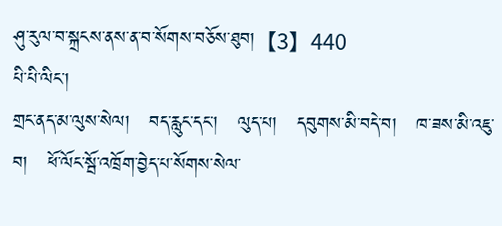ཤུ་རུལ་བ་སྐྲངས་ནས་ན་བ་སོགས་བཅོས་ཐུབ།【3】440
པི་པི་ལིང་།
གྲང་ནད་མ་ལུས་སེལ།   བད་རླུང་དང་།   ལུད་པ།   དབུགས་མི་བདེ་བ།   ཁ་ཟས་མི་འཇུ་བ།   ཕོ་ལོང་སྦོ་འཁྲོག་བྱེད་པ་སོགས་སེལ་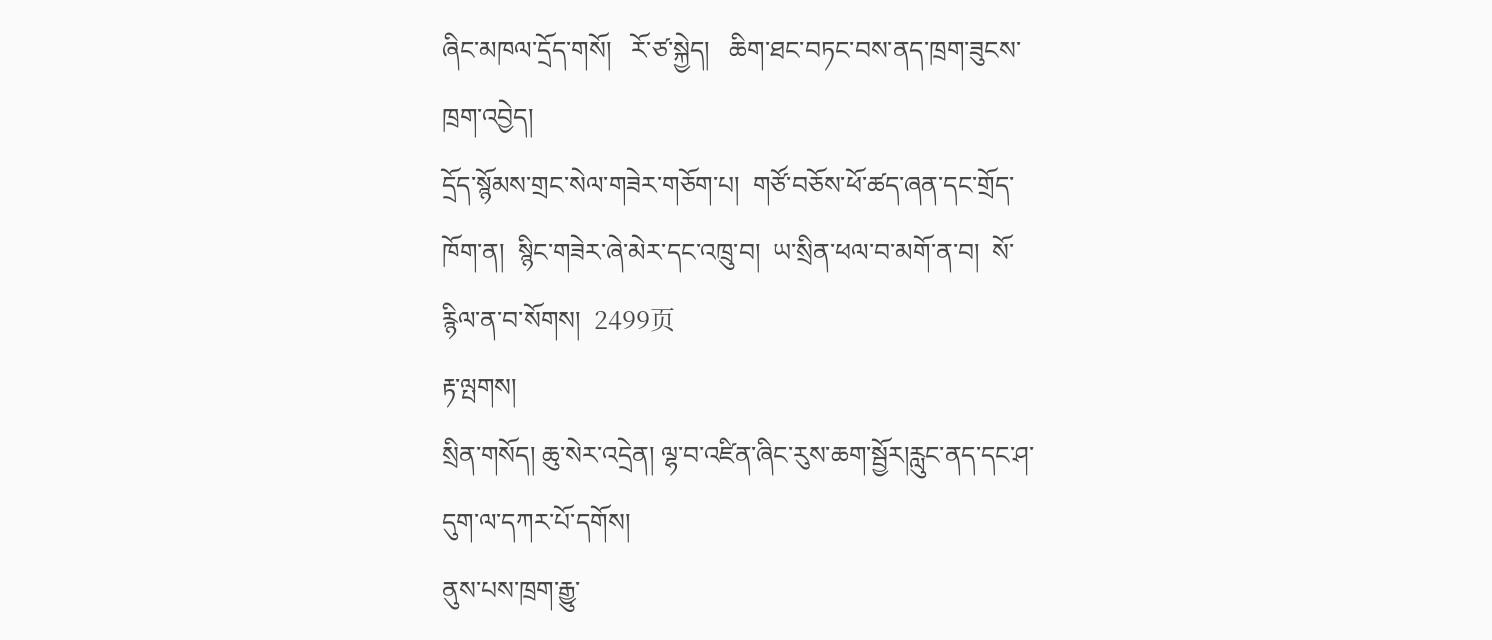ཞིང་མཁལ་དྲོད་གསོ།   རོ་ཙ་སྐྱེད།   ཆིག་ཐང་བཏང་བས་ནད་ཁྲག་ཟུངས་ཁྲག་འབྱེད།
དྲོད་སྙོམས་གྲང་སེལ་གཟེར་གཅོག་པ།  གཙོ་བཅོས་ཕོ་ཚད་ཞན་དང་གྲོད་ཁོག་ན།  སྙིང་གཟེར་ཞེ་མེར་དང་འཁྲུ་བ།  ཡ་སྲིན་ཕལ་བ་མགོ་ན་བ།  སོ་རྙིལ་ན་བ་སོགས།  2499页
རྟ་ལྤགས།
སྲིན་གསོད། ཆུ་སེར་འདྲེན། ལྷ་བ་འཛིན་ཞིང་རུས་ཆག་སྦྱོར།རླུང་ནད་དང་ཤ་དུག་ལ་དཀར་པོ་དགོས།
ནུས་པས་ཁྲག་རྒྱུ་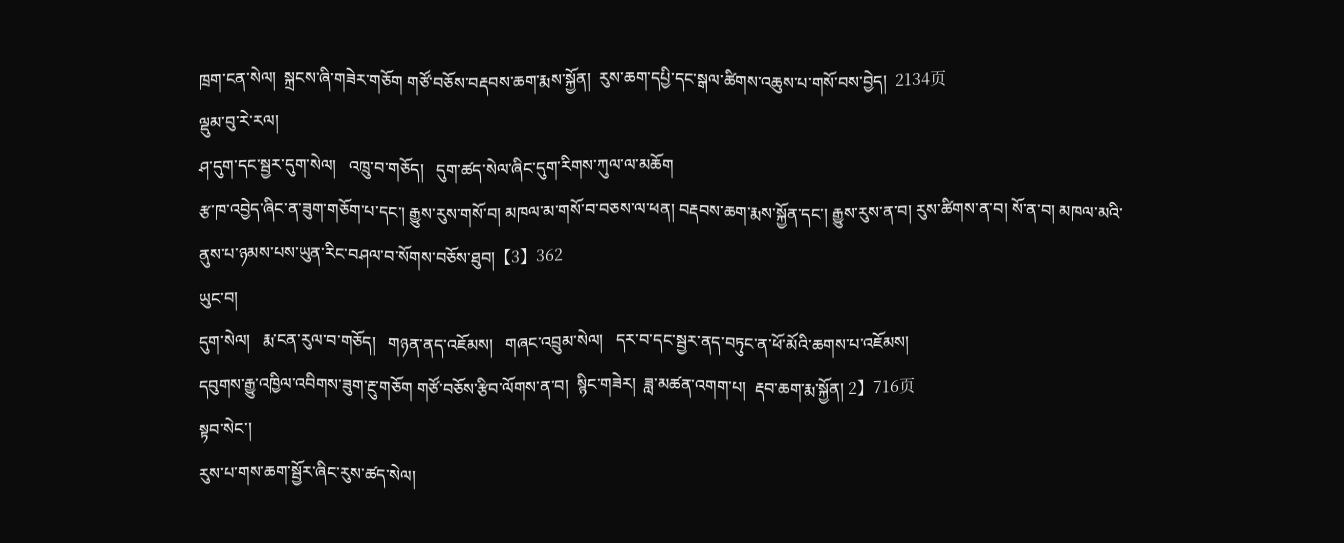ཁྲག་ངན་སེལ།  སྐྲངས་ཞི་གཟེར་གཅོག གཙོ་བཅོས་བརྡབས་ཆག་རྨས་སྐྱོན།  རུས་ཆག་དཔྱི་དང་སྒལ་ཚིགས་འཆུས་པ་གསོ་བས་བྱེད།  2134页
ལྡུམ་བུ་རེ་རལ།
ཤ་དུག་དང་སྦྱར་དུག་སེལ།   འཁྲུ་བ་གཅོད།   དུག་ཚད་སེལ་ཞིང་དུག་རིགས་ཀུལ་ལ་མཆོག
རྩ་ཁ་འབྱེད་ཞིང་ན་ཟུག་གཅོག་པ་དང་། རྒྱུས་རུས་གསོ་བ། མཁལ་མ་གསོ་བ་བཅས་ལ་ཕན། བརྡབས་ཆག་རྨས་སྐྱོན་དང་། རྒྱུས་རུས་ན་བ། རུས་ཚིགས་ན་བ། སོ་ན་བ། མཁལ་མའི་ནུས་པ་ཉམས་པས་ཡུན་རིང་བཤལ་བ་སོགས་བཅོས་ཐུབ།【3】362
ཡུང་བ།
དུག་སེལ།   རྨ་ངན་རུལ་བ་གཅོད།   གཉན་ནད་འཇོམས།   གཞང་འབྲུམ་སེལ།   དར་བ་དང་སྦྱར་ནད་བཏུང་ན་ཕོ་མོའི་ཆགས་པ་འཇོམས།
དབུགས་རྒྱུ་འཁྱིལ་འབིགས་ཟུག་རྔུ་གཅོག གཙོ་བཅོས་རྩིབ་ལོགས་ན་བ།  སྙིང་གཟེར།  ཟླ་མཚན་འགག་པ།  རྡབ་ཆག་རྨ་སྐྱོན། 2】716页
སྟབ་སེང་།
རུས་པ་གས་ཆག་སྦྱོར་ཞིང་རུས་ཚད་སེལ།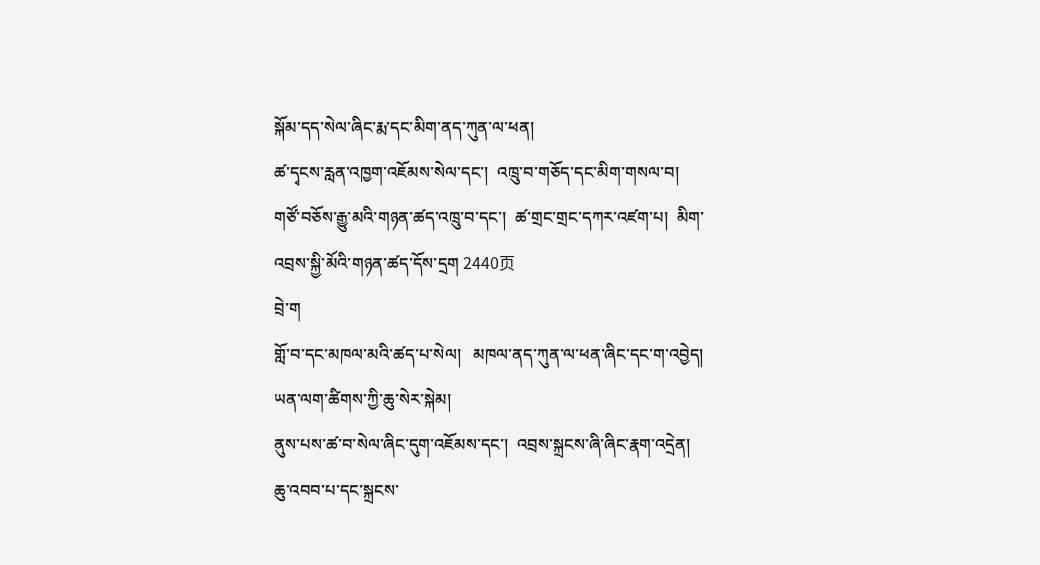སྐོམ་དད་སེལ་ཞིང་རྨ་དང་མིག་ནད་ཀུན་ལ་ཕན།
ཚ་དྭངས་རླན་འཁྱག་འཇོམས་སེལ་དང་།  འཁྲུ་བ་གཅོད་དང་མིག་གསལ་བ།  གཙོ་བཅོས་རྒྱུ་མའི་གཉན་ཚད་འཁྲུ་བ་དང་།  ཚ་གྲང་གྲང་དཀར་འཛག་པ།  མིག་འབྲས་སྐྱི་མོའི་གཉན་ཚད་དོས་དྲག 2440页
བྲེ་ག
གློ་བ་དང་མཁལ་མའི་ཚད་པ་སེལ།   མཁལ་ནད་ཀུན་ལ་ཕན་ཞིང་དང་ག་འབྱེད།   ཡན་ལག་ཚིགས་ཀྱི་ཆུ་སེར་སྐེམ།
ནུས་པས་ཚ་བ་སེལ་ཞིང་དུག་འཇོམས་དང་།  འབྲས་སྐྲངས་ཞི་ཞིང་རྣག་འདྲེན།  ཆུ་འབབ་པ་དང་སྐྲངས་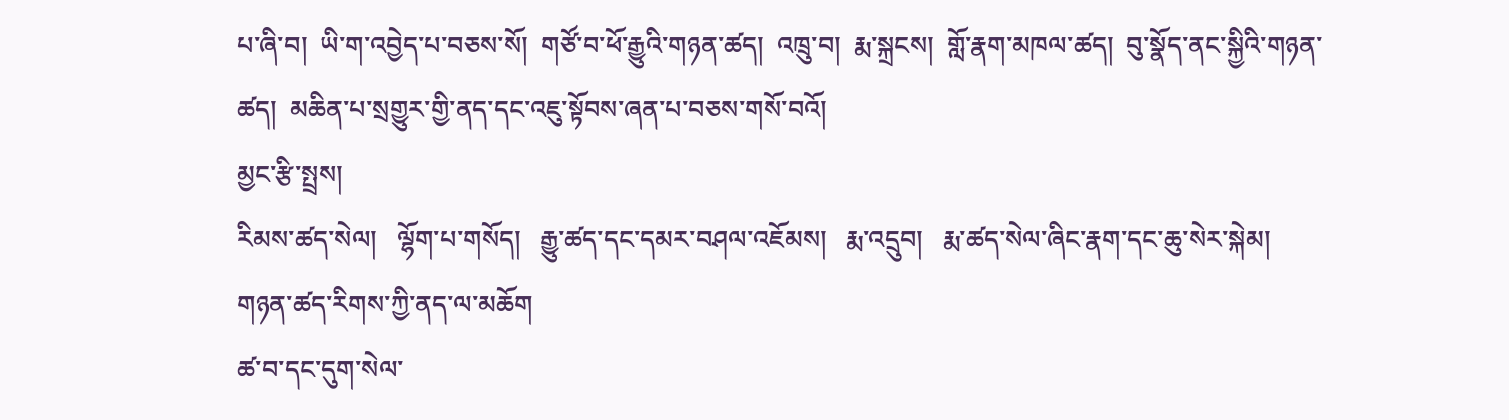པ་ཞི་བ།  ཡི་ག་འབྱེད་པ་བཅས་སོ།  གཙོ་བ་ཕོ་རྒྱུའི་གཉན་ཚད།  འཁྲུ་བ།  རྨ་སྐྲངས།  གློ་རྣག་མཁལ་ཚད།  བུ་སྣོད་ནང་སྐྱིའི་གཉན་ཚད།  མཆིན་པ་སྲགྱུར་གྱི་ནད་དང་འཇུ་སྟོབས་ཞན་པ་བཅས་གསོ་བའོ།
མྱང་རྩི་སྤྲས།
རིམས་ཚད་སེལ།   ལྷོག་པ་གསོད།   རྒྱུ་ཚད་དང་དམར་བཤལ་འཇོམས།   རྨ་འདྲུབ།   རྨ་ཚད་སེལ་ཞིང་རྣག་དང་ཆུ་སེར་སྐེམ།   གཉན་ཚད་རིགས་ཀྱི་ནད་ལ་མཆོག
ཚ་བ་དང་དུག་སེལ་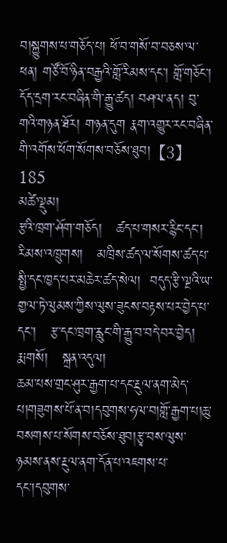བ།སྐྱུགས་པ་གཅོད་པ། ཕོ་བ་གསོ་བ་བཅས་ལ་ཕན། གཙོ་བོ་ཉིན་བརྒྱའི་གློ་རིམས་དང་། གློ་གཅོང་། དོད་དྲག་རང་བཞིན་གི་རྒྱུ་ཚད། བཤལ་ནད། བུ་གའི་གཉན་ཐོར། གཉན་དུག རྣག་འགྱུར་རང་བཞིན་གི་འགོས་ཕོག་སོགས་བཅོས་ཐུབ།【3】185
མཚེ་ལྡུམ།
རྩའི་ཁྲག་ཤོག་གཅོད།   ཚད་པ་གསར་རྙིང་དང་།   རིམས་འཁྲུགས།   མཁྲིས་ཚད་ལ་སོགས་ཚད་པ་སྤྱི་དང་ཁྱད་པར་མཆེར་ཚད་སེལ།  བདུད་རྩི་ལྔའི་ཡ་གྱལ་ཏེ་ལུམས་ཀྱིས་ལུས་ཟུངས་བརྟས་པར་བྱེད་པ་དང་།   རྩ་དང་ཁྲག་རླུང་གི་རྒྱུ་བ་བདེ་བར་བྱེད།   རྨ་གསོ།   སྐྲན་འདུལ།
ཆམ་པས་གྲང་ཤུར་རྒྱག་པ་དང་རྔུལ་ནག་མེད་པ།གཟུགས་པོ་ན་བ།དབུགས་ཧལ་བ།གློ་རྒྱག་པ།ཆུ་བསགས་པ་སོགས་བཅོས་ཐུབ།རྩྭ་བས་ལུས་ཉམས་ནས་རྔུལ་ནག་དོན་པ་འཇགས་པ་དང་།དབུགས་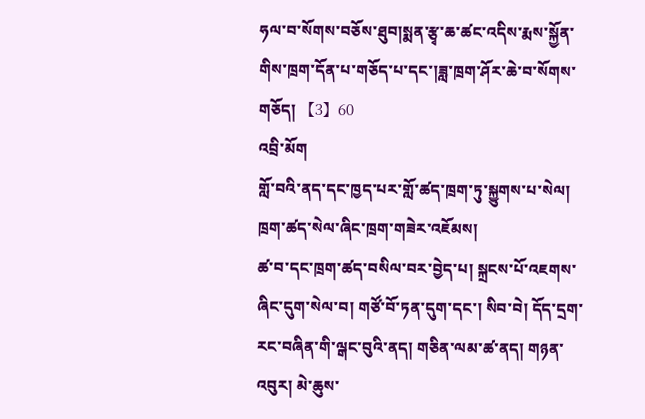ཧལ་བ་སོགས་བཅོས་ཐུབ།སྨན་རྩྭ་ཆ་ཚང་འདིས་རྨས་སྐྱོན་གིས་ཁྲག་དོན་པ་གཅོད་པ་དང་།ཟླ་ཁྲག་ཤོར་ཆེ་བ་སོགས་གཅོད། 【3】60
འབྲི་མོག
གློ་བའི་ནད་དང་ཁྱད་པར་གློ་ཚད་ཁྲག་ཏུ་སྐྱུགས་པ་སེལ།   ཁྲག་ཚད་སེལ་ཞིང་ཁྲག་གཟེར་འཇོམས།
ཚ་བ་དང་ཁྲག་ཚད་བསིལ་བར་བྱེད་པ། སྐྲངས་པོ་འཇགས་ཞིང་དུག་སེལ་བ། གཙོ་བོ་ཏན་དུག་དང་། སིབ་བེ། དོད་དྲག་རང་བཞིན་གི་ལྒང་བུའི་ནད། གཅིན་ལམ་ཚ་ནད། གཉན་འབུར། མེ་ཆུས་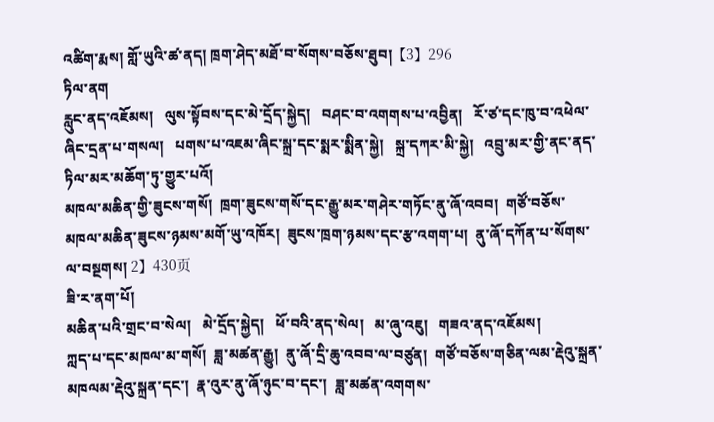འཚིག་རྨས། གློ་ཡུའི་ཚ་ནད། ཁྲག་ཤེད་མཐོ་བ་སོགས་བཅོས་ཐུབ།【3】296
ཏིལ་ནག
རླུང་ནད་འཇོམས།   ལུས་སྟོབས་དང་མེ་དྲོད་སྐྱེད།   བཤང་བ་འགགས་པ་འབྱིན།   རོ་ཙ་དང་ཁུ་བ་འཕེལ་ཞིང་དྲན་པ་གསལ།   པགས་པ་འཇམ་ཞིང་སྐྲ་དང་སྨར་སྨིན་སྐྱེ།   སྐྲ་དཀར་མི་སྐྱེ།   འབྲུ་མར་གྱི་ནང་ནད་ཏིལ་མར་མཆོག་ཏུ་གྱུར་པའོ།
མཁལ་མཆིན་གྱི་ཟུངས་གསོ།  ཁྲག་ཟུངས་གསོ་དང་རྒྱུ་མར་གཤེར་གཏོང་ནུ་ཞོ་འབབ།  གཙོ་བཅོས་མཁལ་མཆིན་ཟུངས་ཉམས་མགོ་ཡུ་འཁོར།  ཟུངས་ཁྲག་ཉམས་དང་རྩ་འགག་པ།  ནུ་ཞོ་དཀོན་པ་སོགས་ལ་བསྔགས། 2】430页
ཟི་ར་ནག་པོ།
མཆིན་པའི་གྲང་བ་སེལ།   མེ་དྲོད་སྐྱེད།   ཕོ་བའི་ནད་སེལ།   མ་ཞུ་འཇུ།   གཟའ་ནད་འཇོམས།
ཀླད་པ་དང་མཁལ་མ་གསོ།  ཟླ་མཚན་རྒྱུ།  ནུ་ཞོ་དྲི་ཆུ་འབབ་ལ་བཙུན།  གཙོ་བཅོས་གཅིན་ལམ་རྡེའུ་སྐྲན་མཁལམ་རྡེའུ་སྐྲན་དང་།  རྣ་འུར་ནུ་ཞོ་ཉུང་བ་དང་།  ཟླ་མཚན་འགགས་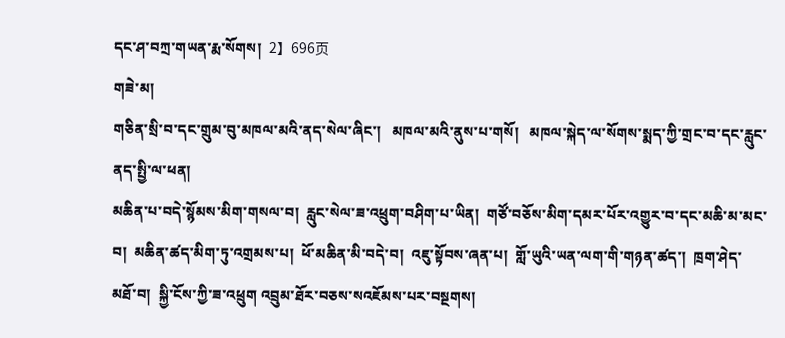དང་ཤ་བཀྲ་གཡན་རྨ་སོགས།  2】696页
གཟེ་མ།
གཅིན་སྲི་བ་དང་གྲུམ་བུ་མཁལ་མའི་ནད་སེལ་ཞིང་།   མཁལ་མའི་ནུས་པ་གསོ།   མཁལ་སྐེད་ལ་སོགས་སྨད་ཀྱི་གྲང་བ་དང་རླུང་ནད་སྤྱི་ལ་ཕན།
མཆིན་པ་བདེ་སྙོམས་མིག་གསལ་བ།  རླུང་སེལ་ཟ་འཕྲུག་བཤིག་པ་ཡིན།  གཙོ་བཅོས་མིག་དམར་པོར་འགྱུར་བ་དང་མཆི་མ་མང་བ།  མཆིན་ཚད་མིག་ཏུ་འགྲམས་པ།  ཕོ་མཆིན་མི་བདེ་བ།  འཇུ་སྟོབས་ཞན་པ།  གློ་ཡུའི་ཡན་ལག་གི་གཉན་ཚད་།  ཁྲག་ཤེད་མཐོ་བ།  སྐྱི་ངོས་ཀྱི་ཟ་འཕྲུག འབྲུམ་ཐོར་བཅས་སའཇོམས་པར་བསྔགས།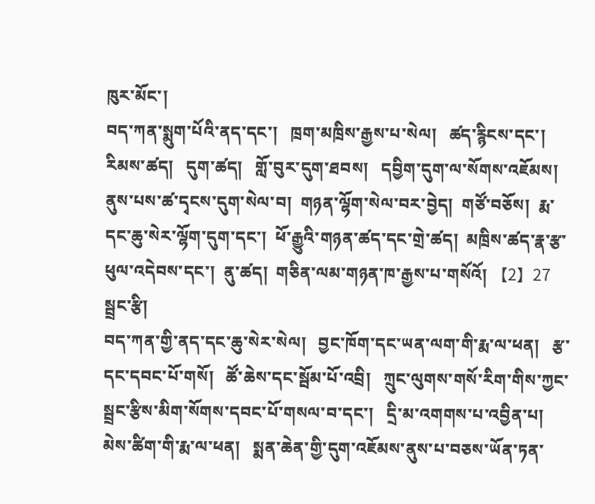ཁུར་མོང་།
བད་ཀན་སྨུག་པོའི་ནད་དང་།   ཁྲག་མཁྲིས་རྒྱས་པ་སེལ།   ཚད་རྙིངས་དང་།   རིམས་ཚད།   དུག་ཚད།   གློ་བུར་དུག་ཐབས།   དབྱིག་དུག་ལ་སོགས་འཇོམས།
ནུས་པས་ཚ་དྭངས་དུག་སེལ་བ།  གཉན་ལྷོག་སེལ་བར་བྱེད།  གཙོ་བཅོས།  རྨ་དང་ཆུ་སེར་ལྷོག་དུག་དང་།  ཕོ་རྒྱུའི་གཉན་ཚད་དང་གྲེ་ཚད།  མཁྲིས་ཚད་རྣ་རྩ་ཕུལ་འདེབས་དང་།  ནུ་ཚད།  གཅིན་ལམ་གཉན་ཁ་རྒྱས་པ་གསོའོ། 【2】27
སྦྲང་རྩི།
བད་ཀན་གྱི་ནད་དང་ཆུ་སེར་སེལ།   བྱང་ཁོག་དང་ཡན་ལག་གི་རྨ་ལ་ཕན།   རྩ་དང་དབང་པོ་གསོ།   ཚོ་ཆེས་དང་སྦོམ་པོ་འབྲི།   ཀྲུང་ལུགས་གསོ་རིག་གིས་ཀྱང་སྦྲང་རྩིས་མིག་སོགས་དབང་པོ་གསལ་བ་དང་།   དྲི་མ་འགགས་པ་འབྱིན་པ།   མེས་ཚིག་གི་རྨ་ལ་ཕན།   སྨན་ཆེན་གྱི་དུག་འཇོམས་ནུས་པ་བཅས་ཡོན་ཏན་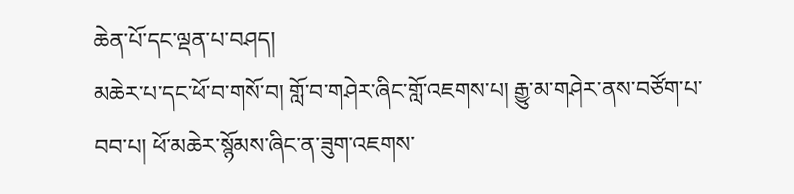ཆེན་པོ་དང་ལྡན་པ་བཤད།
མཆེར་པ་དང་ཕོ་བ་གསོ་བ། གློ་བ་གཤེར་ཞིང་གློ་འཇགས་པ། རྒྱུ་མ་གཤེར་ནས་བཙོག་པ་བབ་པ། ཕོ་མཆེར་སྙོམས་ཞིང་ན་ཟུག་འཇགས་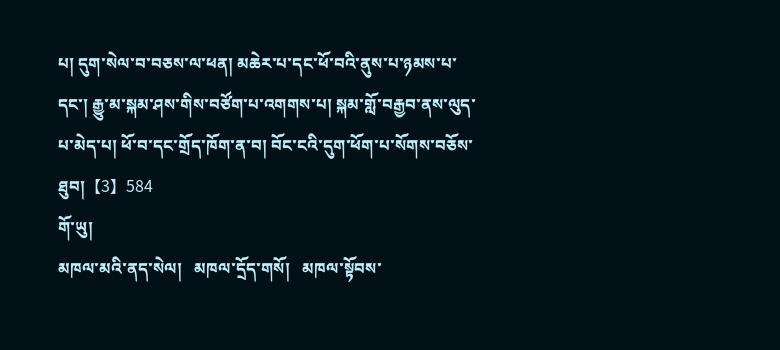པ། དུག་སེལ་བ་བཅས་ལ་ཕན། མཆེར་པ་དང་ཕོ་བའི་ནུས་པ་ཉམས་པ་དང་། རྒྱུ་མ་སྐམ་ཤས་གིས་བཙོག་པ་འགགས་པ། སྐམ་གློ་བརྒྱབ་ནས་ལུད་པ་མེད་པ། ཕོ་བ་དང་གྲོད་ཁོག་ན་བ། བོང་ངའི་དུག་ཕོག་པ་སོགས་བཅོས་ཐུབ།【3】584
གོ་ཡུ།
མཁལ་མའི་ནད་སེལ།   མཁལ་དྲོད་གསོ།   མཁལ་སྟོབས་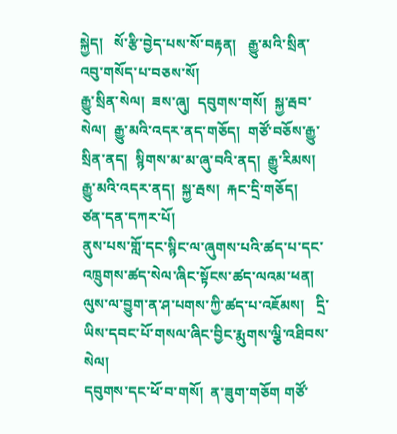སྐྱེད།   སོ་རྩི་བྱེད་པས་སོ་བརྟན།   རྒྱུ་མའི་སྲིན་འབུ་གསོད་པ་བཅས་སོ།
རྒྱུ་སྲིན་སེལ།  ཟས་ཞུ།  དབུགས་གསོ།  སྐྱ་རྦབ་སེལ།  རྒྱུ་མའི་འདར་ནད་གཅོད།  གཙོ་བཅོས་རྒྱུ་སྲིན་ནད།  སྙིགས་མ་མ་ཞུ་བའི་ནད།  རྒྱུ་རིམས།  རྒྱུ་མའི་འདར་ནད།  སྐྱ་རྦས།  རྐང་དྲི་གཅོད།
ཙན་དན་དཀར་པོ།
ནུས་པས་གློ་དང་སྙིང་ལ་ཞུགས་པའི་ཚད་པ་དང་འཁྲུགས་ཚད་སེལ་ཞིང་སྟོངས་ཚད་ལའམ་ཕན།   ལུས་ལ་བྱུག་ན་ཤ་པགས་ཀྱི་ཚད་པ་འཇོམས།   དྲི་ཡིས་དབང་པོ་གསལ་ཞིང་བྱིང་རྨུགས་ལྕི་འཐིབས་སེལ།
དབུགས་དང་ཕོ་བ་གསོ།  ན་ཟུག་གཅོག གཙོ་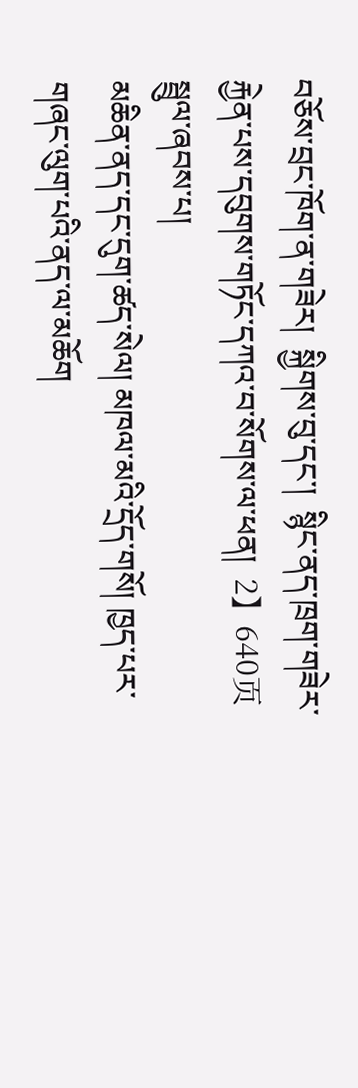བཅོས་བྲང་ཁོག་ན་གཟེར།  སྐྱིགས་བུ་དང་།  སྙིང་ནད་ཁྲག་གཟེར་རྐྱེན་པས་དབུགས་གཏོང་དཀའ་བ་སོགས་ལ་ཕན།  2】640页
སྦྲུལ་ཞབས་པ།
མཆིན་ནད་དང་དུག་ཚད་སེལ། མཁལ་མའི་དྲོད་གསོ། ཁྱད་པར་གཞང་ལུག་པའི་ནད་ལ་མཆོག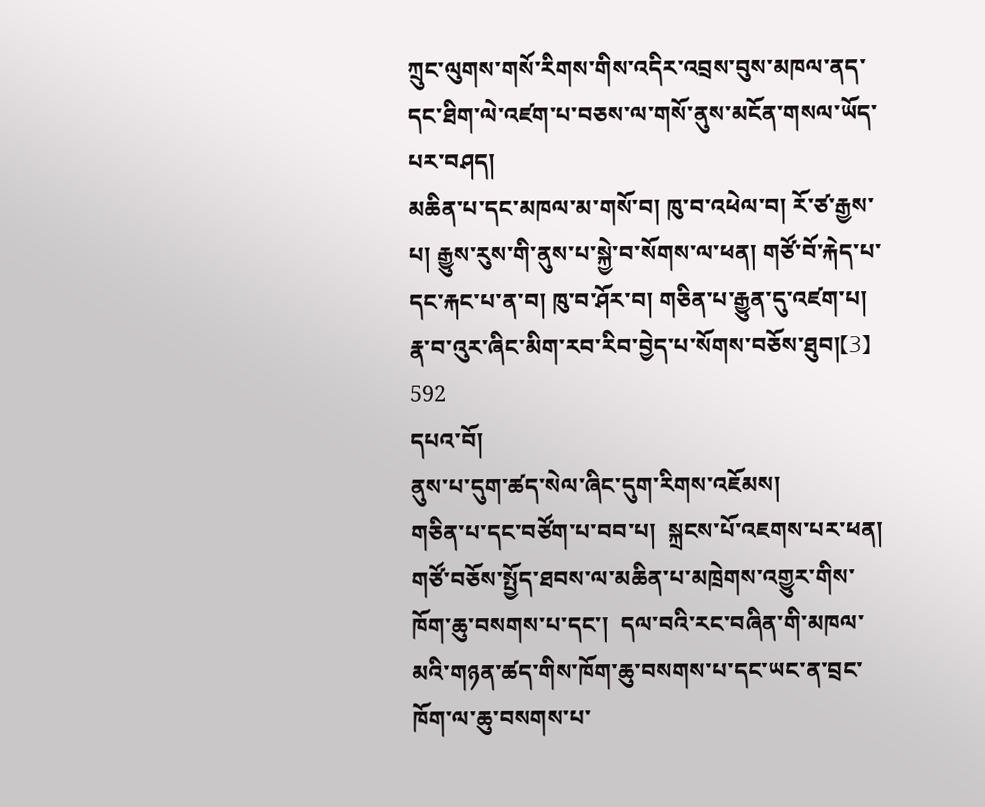ཀྲུང་ལུགས་གསོ་རིགས་གིས་འདིར་འབྲས་བུས་མཁལ་ནད་དང་ཐིག་ལེ་འཛག་པ་བཅས་ལ་གསོ་ནུས་མངོན་གསལ་ཡོད་པར་བཤད།
མཆིན་པ་དང་མཁལ་མ་གསོ་བ། ཁུ་བ་འཕེལ་བ། རོ་ཙ་རྒྱས་པ། རྒྱུས་རུས་གི་ནུས་པ་སྐྱེ་བ་སོགས་ལ་ཕན། གཙོ་བོ་རྐེད་པ་དང་རྐང་པ་ན་བ། ཁུ་བ་ཤོར་བ། གཅིན་པ་རྒྱུན་དུ་འཛག་པ། རྣ་བ་འུར་ཞིང་མིག་རབ་རིབ་བྱེད་པ་སོགས་བཅོས་ཐུབ།【3】592
དཔའ་བོ།
ནུས་པ་དུག་ཚད་སེལ་ཞིང་དུག་རིགས་འཇོམས།
གཅིན་པ་དང་བཙོག་པ་བབ་པ།  སྐྲངས་པོ་འཇགས་པར་ཕན།  གཙོ་བཅོས་སྤྱོད་ཐབས་ལ་མཆིན་པ་མཁྲེགས་འགྱུར་གིས་ཁོག་ཆུ་བསགས་པ་དང་།  དལ་བའི་རང་བཞིན་གི་མཁལ་མའི་གཉན་ཚད་གིས་ཁོག་ཆུ་བསགས་པ་དང་ཡང་ན་བྲང་ཁོག་ལ་ཆུ་བསགས་པ་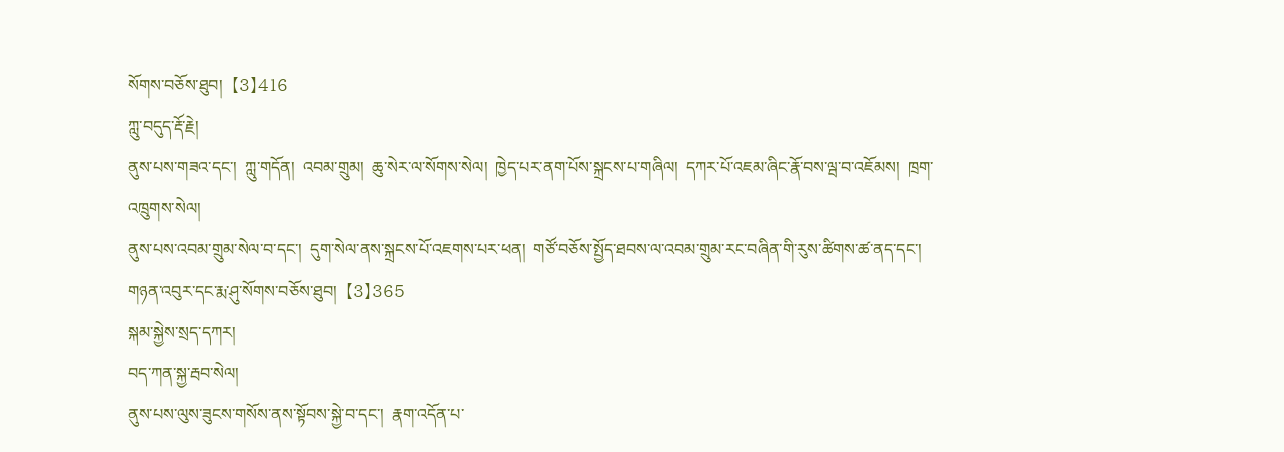སོགས་བཅོས་ཐུབ།  【3】416
ཀླུ་བདུད་རྡོ་རྗེ།
ནུས་པས་གཟའ་དང་།  ཀླུ་གདོན།  འབམ་གྲུམ།  ཆུ་སེར་ལ་སོགས་སེལ།  ཁྱེད་པར་ནག་པོས་སྐྲངས་པ་གཞིལ།  དཀར་པོ་འཇམ་ཞིང་རྣོ་བས་ལྦ་བ་འཇོམས།  ཁྲག་འཁྲུགས་སེལ།
ནུས་པས་འབམ་གྲུམ་སེལ་བ་དང་།  དུག་སེལ་ནས་སྐྲངས་པོ་འཇགས་པར་ཕན།  གཙོ་བཅོས་སྤྱོད་ཐབས་ལ་འབམ་གྲུམ་རང་བཞིན་གི་རུས་ཚིགས་ཚ་ནད་དང་།  གཉན་འབུར་དང་རྨ་ཤུ་སོགས་བཅོས་ཐུབ།  【3】365
སྐམ་སྐྱེས་སྲད་དཀར།
བད་ཀན་སྐྱ་རྦབ་སེལ།
ནུས་པས་ལུས་ཟུངས་གསོས་ནས་སྟོབས་སྐྱེ་བ་དང་།  རྣག་འདོན་པ་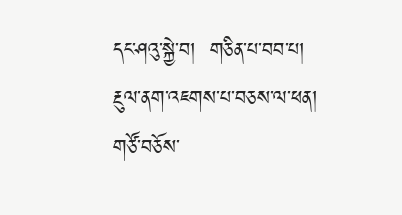དང་ཤའུ་སྐྱེ་བ།  གཅིན་པ་བབ་པ།  རྔུལ་ནག་འཇགས་པ་བཅས་ལ་ཕན།  གཙོ་བཅོས་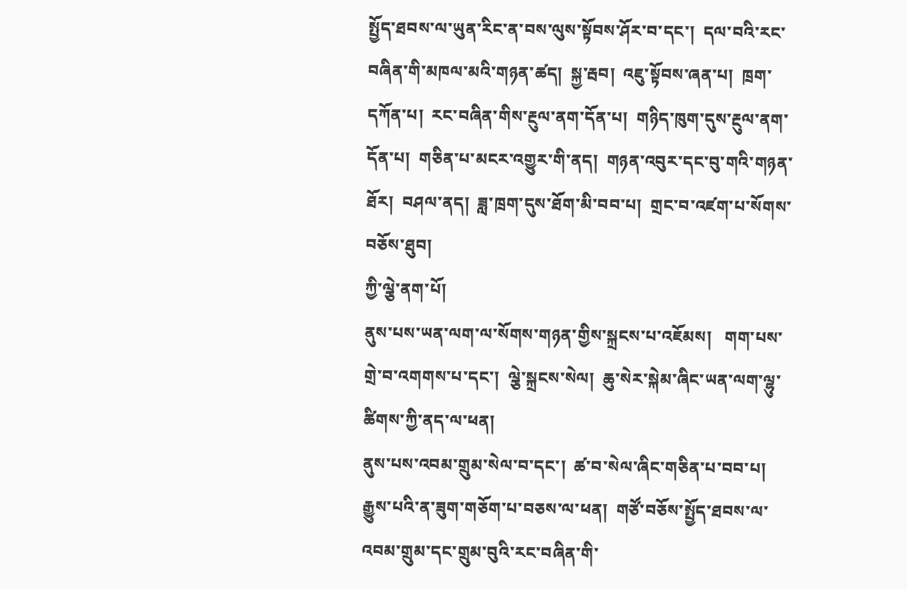སྤྱོད་ཐབས་ལ་ཡུན་རིང་ན་བས་ལུས་སྟོབས་ཤོར་བ་དང་།  དལ་བའི་རང་བཞིན་གི་མཁལ་མའི་གཉན་ཚད།  སྐྱ་རྦབ།  འཇུ་སྟོབས་ཞན་པ།  ཁྲག་དཀོན་པ།  རང་བཞིན་གིས་རྔུལ་ནག་དོན་པ།  གཉིད་ཁུག་དུས་རྔུལ་ནག་དོན་པ།  གཅིན་པ་མངར་འགྱུར་གི་ནད།  གཉན་འབུར་དང་བུ་གའི་གཉན་ཐོར།  བཤལ་ནད།  ཟླ་ཁྲག་དུས་ཐོག་མི་བབ་པ།  གྲང་བ་འཛག་པ་སོགས་བཅོས་ཐུབ།
ཀྱི་ལྕེ་ནག་པོ།
ནུས་པས་ཡན་ལག་ལ་སོགས་གཉན་གྱིས་སྐྲངས་པ་འཇོམས།   གག་པས་གྲེ་བ་འགགས་པ་དང་།  ལྕེ་སྐྲངས་སེལ།  ཆུ་སེར་སྐེམ་ཞིང་ཡན་ལག་ལྷུ་ཚིགས་ཀྱི་ནད་ལ་ཕན།
ནུས་པས་འབམ་གྲུམ་སེལ་བ་དང་།  ཚ་བ་སེལ་ཞིང་གཅིན་པ་བབ་པ།  རྒྱུས་པའི་ན་ཟུག་གཅོག་པ་བཅས་ལ་ཕན།  གཙོ་བཅོས་སྤྱོད་ཐབས་ལ་འབམ་གྲུམ་དང་གྲུམ་བུའི་རང་བཞིན་གི་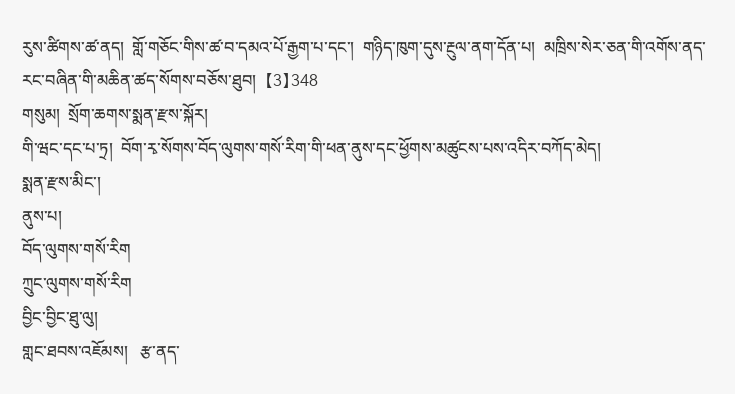རུས་ཚིགས་ཚ་ནད།  གློ་གཅོང་གིས་ཚ་བ་དམའ་པོ་རྒྱག་པ་དང་།  གཉིད་ཁུག་དུས་རྔུལ་ནག་དོན་པ།  མཁྲིས་སེར་ཅན་གི་འགོས་ནད་རང་བཞིན་གི་མཆིན་ཚད་སོགས་བཅོས་ཐུབ།  【3】348
གསུམ།  སྲོག་ཆགས་སྨན་རྫས་སྐོར།
གི་ཝང་དང་པ་ཏྲ།  བོག་རྭ་སོགས་བོད་ལུགས་གསོ་རིག་གི་ཕན་ནུས་དང་ཕྱོགས་མཚུངས་པས་འདིར་བཀོད་མེད།
སྨན་རྫས་མིང་།
ནུས་པ།
བོད་ལུགས་གསོ་རིག
ཀྲུང་ལུགས་གསོ་རིག
བྱིང་བྱིང་ཐུ་ལུ།
གླང་ཐབས་འཇོམས།   རྩ་ནད་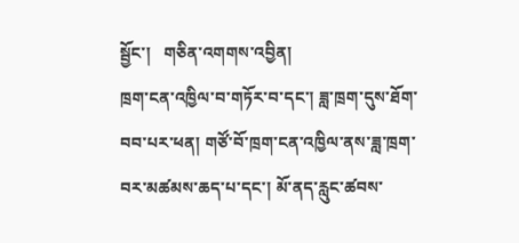སྦྱོང་།   གཅིན་འགགས་འབྱིན།
ཁྲག་ངན་འཁྱིལ་བ་གཏོར་བ་དང་། ཟླ་ཁྲག་དུས་ཐོག་བབ་པར་ཕན། གཙོ་བོ་ཁྲག་ངན་འཁྱིལ་ནས་ཟླ་ཁྲག་བར་མཚམས་ཆད་པ་དང་། མོ་ནད་རླུང་ཚབས་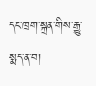དང་ཁྲག་སྐྲན་གིས་རྒྱུ་སྨད་ན་བ།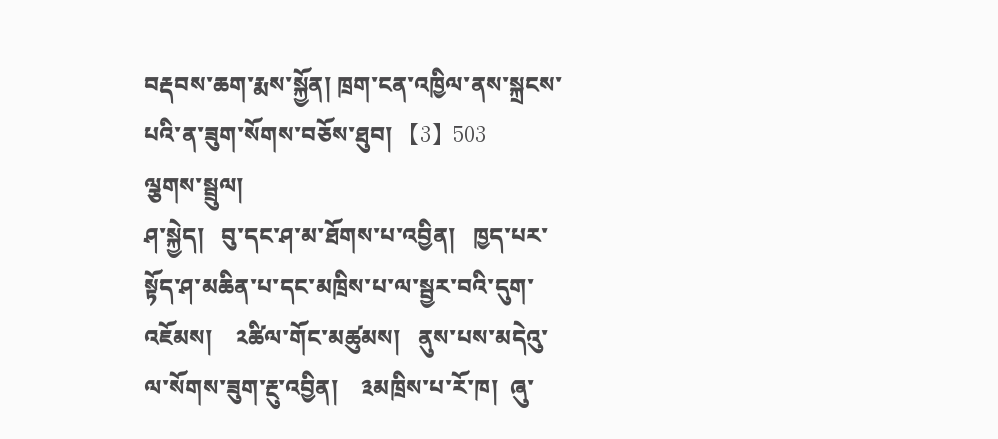བརྡབས་ཆག་རྨས་སྐྱོན། ཁྲག་ངན་འཁྱིལ་ནས་སྐྲངས་པའི་ན་ཟུག་སོགས་བཅོས་ཐུབ། 【3】503
ལྕགས་སྦྲུལ།
ཤ་སྐྱེད།   བུ་དང་ཤ་མ་ཐོགས་པ་འབྱིན།   ཁྱད་པར་སྟོད་ཤ་མཆིན་པ་དང་མཁྲིས་པ་ལ་སྦྱར་བའི་དུག་འཇོམས།    ༢ཚིལ་གོང་མཚུམས།   ནུས་པས་མདེའུ་ལ་སོགས་ཟུག་རྔུ་འབྱིན།    ༣མཁྲིས་པ་རོ་ཁ།  ཞུ་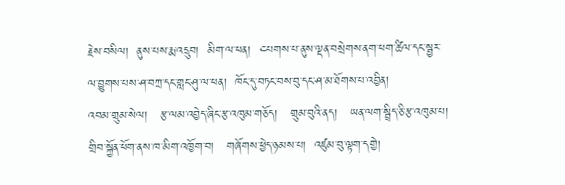རྗེས་བསིལ།  ནུས་པས་རྨ་འདྲུབ།  མིག་ལ་ཕན།  ༤པགས་པ་ནུས་ལྡན་བསྲེགས་ནག་ཕག་ཚིལ་དང་སྦྱར་ལ་བྱུགས་པས་ཤ་བཀྲ་དང་གླང་ཤུ་ལ་ཕན།  ཁོང་དུ་བཏང་བས་བུ་དང་ཤ་མ་ཐོགས་པ་འབྱིན།
འབམ་གྲུམ་སེལ།   རྩ་ལམ་འབྱེད་ཞིང་རྩ་འཁུམ་གཅོད།   གྲུམ་བུའི་ནད།   ཡན་ལག་སྦྲིད་ཅི་རྩ་འཁུམ་པ།   གྲིབ་སྐྱོན་ཕོག་ནས་ཁ་མིག་འཁྱོག་བ།   གཞོགས་ཕྱེད་ཉམས་པ།  འཛུམ་བུ་ལྟག་དགྱེ།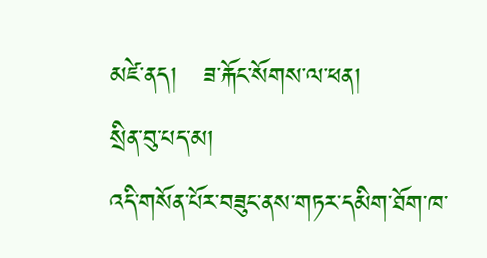མཛེ་ནད།   ཟ་རྐོང་སོགས་ལ་ཕན།
སྲིན་བུ་པད་མ།
འདི་གསོན་པོར་བཟུང་ནས་གཏར་དམིག་ཐོག་ཁ་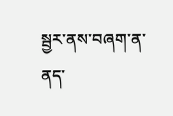སྦྱར་ནས་བཞག་ན་ནད་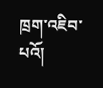ཁྲག་འཇིབ་པའོ།